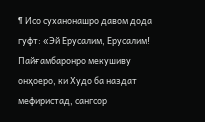¶ Исо суханонашро давом дода гуфт: «Эй Ерусалим, Ерусалим! Пайғамбаронро мекушиву онҳоеро, ки Худо ба наздат мефиристад, сангсор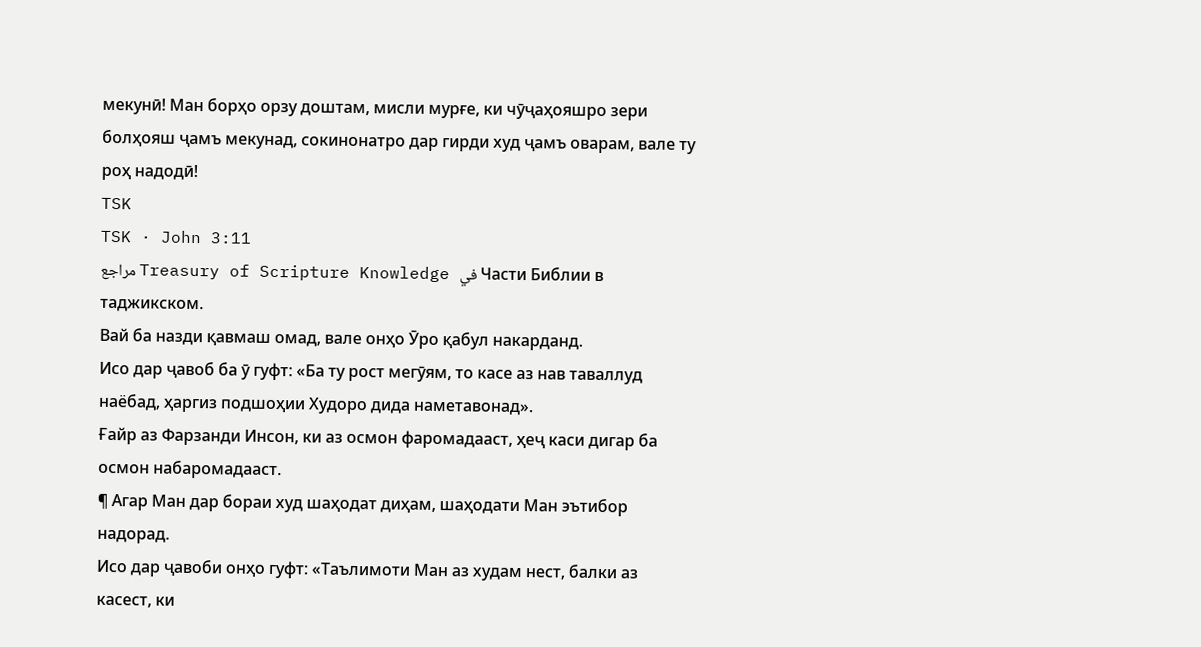мекунӣ! Ман борҳо орзу доштам, мисли мурғе, ки чӯҷаҳояшро зери болҳояш ҷамъ мекунад, сокинонатро дар гирди худ ҷамъ оварам, вале ту роҳ надодӣ!
TSK
TSK · John 3:11
مراجع Treasury of Scripture Knowledge في Части Библии в таджикском.
Вай ба назди қавмаш омад, вале онҳо Ӯро қабул накарданд.
Исо дар ҷавоб ба ӯ гуфт: «Ба ту рост мегӯям, то касе аз нав таваллуд наёбад, ҳаргиз подшоҳии Худоро дида наметавонад».
Ғайр аз Фарзанди Инсон, ки аз осмон фаромадааст, ҳеҷ каси дигар ба осмон набаромадааст.
¶ Агар Ман дар бораи худ шаҳодат диҳам, шаҳодати Ман эътибор надорад.
Исо дар ҷавоби онҳо гуфт: «Таълимоти Ман аз худам нест, балки аз касест, ки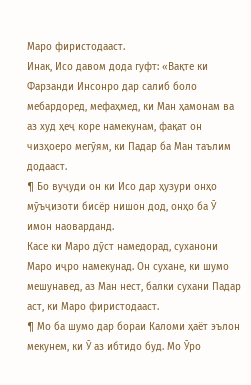Маро фиристодааст.
Инак, Исо давом дода гуфт: «Вақте ки Фарзанди Инсонро дар салиб боло мебардоред, мефаҳмед, ки Ман ҳамонам ва аз худ ҳеҷ коре намекунам, фақат он чизҳоеро мегӯям, ки Падар ба Ман таълим додааст.
¶ Бо вуҷуди он ки Исо дар ҳузури онҳо мӯъҷизоти бисёр нишон дод, онҳо ба Ӯ имон наоварданд.
Касе ки Маро дӯст намедорад, суханони Маро иҷро намекунад. Он сухане, ки шумо мешунавед, аз Ман нест, балки сухани Падар аст, ки Маро фиристодааст.
¶ Мо ба шумо дар бораи Каломи ҳаёт эълон мекунем, ки Ӯ аз ибтидо буд. Мо Ӯро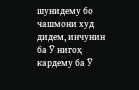шунидему бо чашмони худ дидем, инчунин ба Ӯ нигоҳ кардему ба Ӯ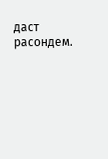даст расондем.